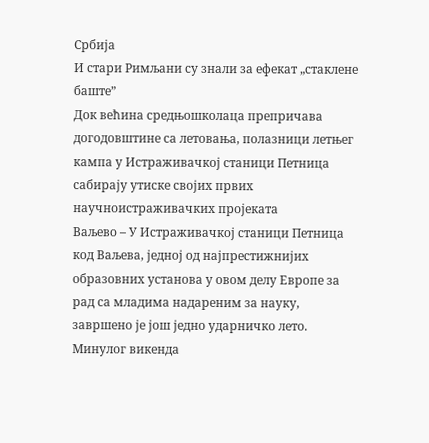Србија
И стари Римљани су знали за ефекат „стаклене баште”
Док већина средњошколаца препричава догодовштине са летовања, полазници летњег кампа у Истраживачкој станици Петница сабирају утиске својих првих научноистраживачких пројеката
Ваљево – У Истраживачкој станици Петница код Ваљева, једној од најпрестижнијих образовних установа у овом делу Европе за рад са младима надареним за науку, завршено је још једно ударничко лето. Минулог викенда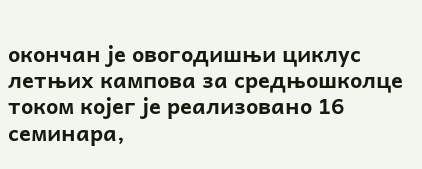окончан је овогодишњи циклус летњих кампова за средњошколце током којег је реализовано 16 семинара,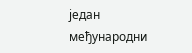један међународни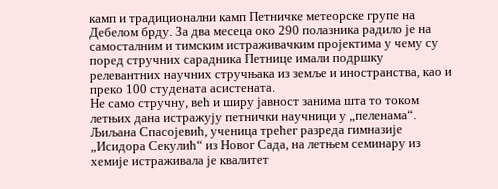камп и традиционални камп Петничке метеорске групе на Дебелом брду. За два месеца око 290 полазника радило је на самосталним и тимским истраживачким пројектима у чему су поред стручних сарадника Петнице имали подршку релевантних научних стручњака из земље и иностранства, као и преко 100 студената асистената.
Не само стручну, већ и ширу јавност занима шта то током летњих дана истражују петнички научници у „пеленама“. Љиљана Спасојевић, ученица трећег разреда гимназије „Исидора Секулић“ из Новог Сада, на летњем семинару из хемије истраживала је квалитет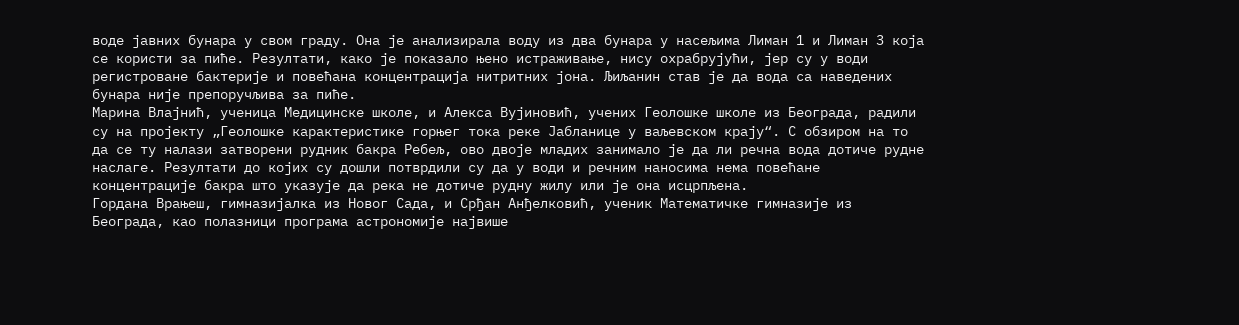воде јавних бунара у свом граду. Она је анализирала воду из два бунара у насељима Лиман 1 и Лиман 3 која се користи за пиће. Резултати, како је показало њено истраживање, нису охрабрујући, јер су у води регистроване бактерије и повећана концентрација нитритних јона. Љиљанин став је да вода са наведених бунара није препоручљива за пиће.
Марина Влајнић, ученица Медицинске школе, и Алекса Вујиновић, учених Геолошке школе из Београда, радили су на пројекту „Геолошке карактеристике горњег тока реке Јабланице у ваљевском крају“. С обзиром на то да се ту налази затворени рудник бакра Ребељ, ово двоје младих занимало је да ли речна вода дотиче рудне наслаге. Резултати до којих су дошли потврдили су да у води и речним наносима нема повећане концентрације бакра што указује да река не дотиче рудну жилу или је она исцрпљена.
Гордана Врањеш, гимназијалка из Новог Сада, и Срђан Анђелковић, ученик Математичке гимназије из Београда, као полазници програма астрономије највише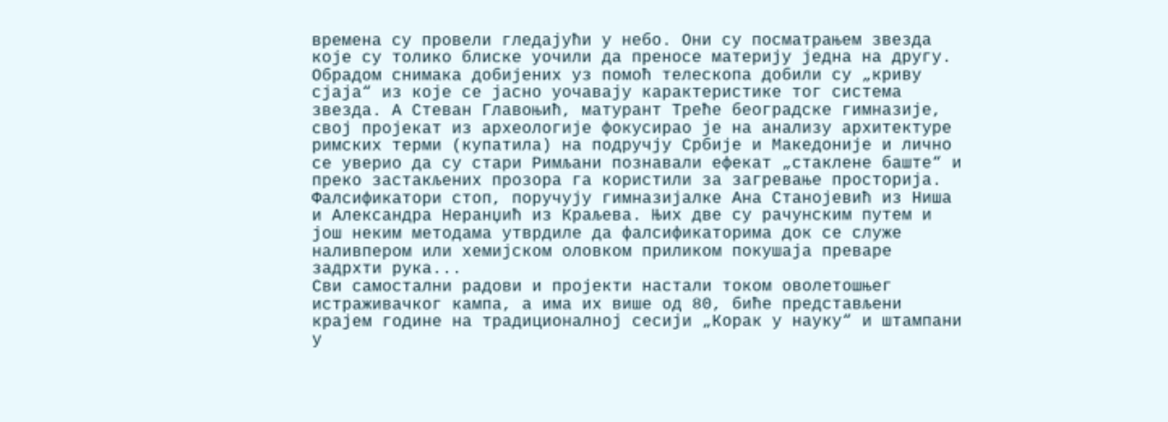времена су провели гледајући у небо. Они су посматрањем звезда које су толико блиске уочили да преносе материју једна на другу. Обрадом снимака добијених уз помоћ телескопа добили су „криву сјаја“ из које се јасно уочавају карактеристике тог система звезда. А Стеван Главоњић, матурант Треће београдске гимназије, свој пројекат из археологије фокусирао је на анализу архитектуре римских терми (купатила) на подручју Србије и Македоније и лично се уверио да су стари Римљани познавали ефекат „стаклене баште“ и преко застакљених прозора га користили за загревање просторија. Фалсификатори стоп, поручују гимназијалке Ана Станојевић из Ниша и Александра Неранџић из Краљева. Њих две су рачунским путем и још неким методама утврдиле да фалсификаторима док се служе наливпером или хемијском оловком приликом покушаја преваре задрхти рука...
Сви самостални радови и пројекти настали током оволетошњег истраживачког кампа, а има их више од 80, биће представљени крајем године на традиционалној сесији „Корак у науку“ и штампани у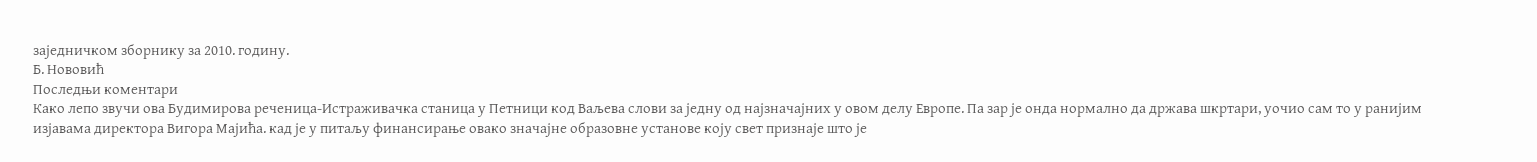заједничком зборнику за 2010. годину.
Б. Нововић
Последњи коментари
Како лепо звучи ова Будимирова реченица-Истраживачка станица у Петници код Ваљева слови за једну од најзначајних у овом делу Европе. Па зар је онда нормално да држава шкртари, уочио сам то у ранијим изјавама директора Вигора Мајића. кад је у питаљу финансирање овако значајне образовне установе коју свет признаје што је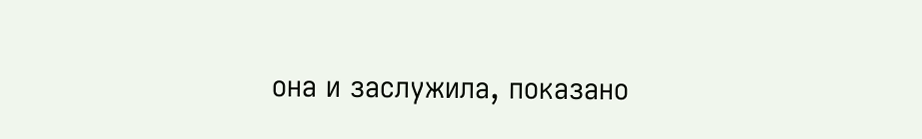она и заслужила, показано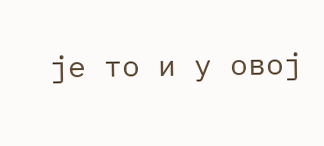је то и у овој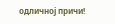одличној причи!